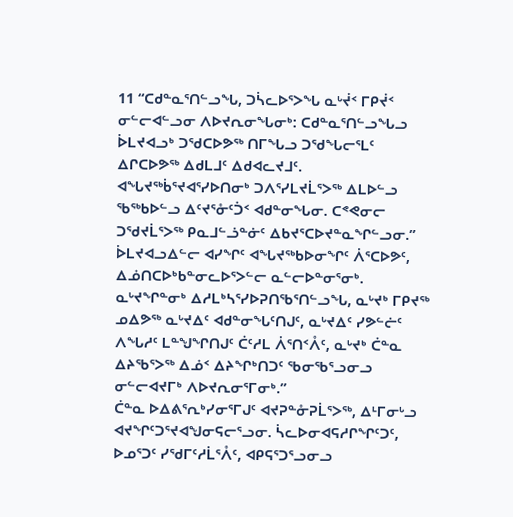11 “ᑕᑯᓐᓇᕐᑎᓪᓗᖓ, ᑐᓵᓚᐅᕐᐳᖓ ᓇᒡᔫᑉ ᒥᑭᔫᑉ ᓂᓪᓕᐊᓪᓗᓂ ᐱᐅᔪᕆᓂᖓᓂᒃ: ᑕᑯᓐᓇᕐᑎᓪᓗᖓᓗ ᐆᒪᔪᐊᓗᒃ ᑐᖁᑕᐅᕗᖅ ᑎᒥᖓᓗ ᑐᖁᖓᓕᕐᒪᑦ ᐃᒋᑕᐅᕗᖅ ᐃᑯᒪᒧᑦ ᐃᑯᐊᓚᔪᒧᑦ.
ᐊᖓᔪᖅᑳᕐᔪᐊᕐᓯᐅᑎᓂᒃ ᑐᐱᕐᓯᒪᔪᒫᕐᐳᖅ ᐃᒪᐅᓪᓗ ᖃᖅᑲᐅᓪᓗ ᐃᑦᔪᕐᓁᑦᑑᑉ ᐊᑯᓐᓂᖓᓂ. ᑕᕝᕙᓂᓕ ᑐᖁᔪᒫᕐᐳᖅ ᑭᓇᒧᓪᓘᓐᓃᑦ ᐃᑲᔪᕐᑕᐅᔪᓐᓇᖏᓪᓗᓂ.”
ᐆᒪᔪᐊᓗᐃᓪᓕ ᐊᓯᖏᑦ ᐊᖓᔪᖅᑲᐅᓂᖏᑦ ᐲᕐᑕᐅᕗᑦ, ᐃᓅᑎᑕᐅᒃᑲᓐᓂᓚᐅᕐᐳᓪᓕ ᓇᓪᓕᐅᓐᓂᕐᓂᒃ.
ᓇᒡᔪᖏᓐᓂᒃ ᐃᓱᒪᒃᓴᕐᓯᐅᕈᑎᖃᕐᑎᓪᓗᖓ, ᓇᒡᔪᒃ ᒥᑭᔪᖅ ᓄᐃᕗᖅ ᓇᒡᔪᐃᑦ ᐊᑯᓐᓂᖓᑦᑎᒍᑦ, ᓇᒡᔪᐃᑦ ᓯᕗᓪᓖᑦ ᐱᖓᓱᑦ ᒪᓐᖑᖏᑎᒍᑦ ᑖᑦᓱᒪ ᐲᕐᑎᑉᐰᑦ, ᓇᒡᔪᒃ ᑖᓐᓇ ᐃᔨᖃᕐᐳᖅ ᐃᓅᑉ ᐃᔨᖏᒃᑎᑐᑦ ᖃᓂᖃᕐᓗᓂᓗ ᓂᓪᓕᐊᔪᒥᒃ ᐱᐅᔪᕆᓂᕐᒥᓂᒃ.”
ᑖᓐᓇ ᐅᐃᕕᕐᕆᒃᓯᓂᕐᒥᒍᑦ ᐊᔪᕈᓐᓁᕈᒫᕐᐳᖅ, ᐃᒻᒥᓂᒡᓗ ᐊᔪᖏᑦᑐᕐᔪᐊᖑᓂᕋᓕᕐᓗᓂ. ᓵᓚᐅᓂᐊᕋᓱᒋᖏᑦᑐᑦ, ᐅᓄᕐᑐᑦ ᓯᖁᒥᑦᓱᒫᕐᐰᑦ, ᐊᑭᕋᕐᑐᕐᓗᓂᓗ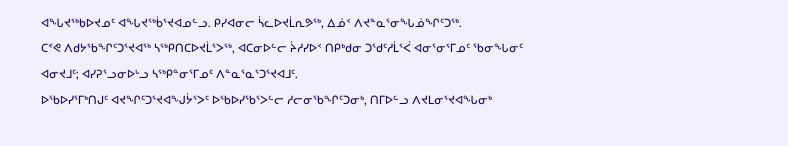ᐊᖓᔪᖅᑲᐅᔪᓄᑦ ᐊᖓᔪᖅᑳᕐᔪᐊᓄᓪᓗ. ᑭᓯᐊᓂᓕ ᓵᓚᐅᔪᒫᕆᕗᖅ, ᐃᓅᑉ ᐱᔪᓐᓇᕐᓂᖓᓅᖏᑦᑐᖅ.
ᑕᕝᕙ ᐱᑯᔭᖃᖏᑦᑐᕐᔪᐊᖅ ᓴᖅᑭᑎᑕᐅᔪᒫᕐᐳᖅ, ᐊᑕᓂᐅᓪᓕ ᔩᓱᓯᐅᑉ ᑎᑭᒃᑯᓂ ᑐᖁᑦᓱᒫᕐᐹ ᐊᓂᕐᓂᕐᒥᓄᑦ ᖃᓂᖓᓂᑦ ᐊᓂᔪᒧᑦ; ᐊᓯᕈᕐᓗᓂᐅᒡᓗ ᓴᖅᑭᓐᓂᕐᒥᓄᑦ ᐱᓐᓇᕐᓇᕐᑐᕐᔪᐊᒧᑦ.
ᐅᖃᐅᓯᕐᒥᒃᑎᒍᑦ ᐊᔪᖏᑦᑐᕐᔪᐊᖑᔮᕐᐳᑦ ᐅᖃᐅᓯᖃᕐᐳᓪᓕ ᓱᓕᓂᖃᖏᑦᑐᓂᒃ, ᑎᒥᐅᓪᓗ ᐱᔪᒪᓂᕐᔪᐊᖓᓂᒃ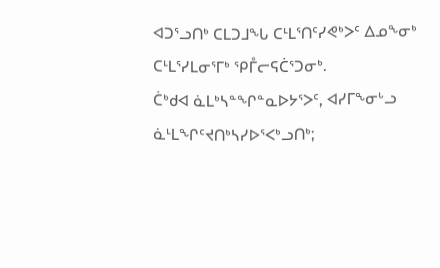ᐊᑐᕐᓗᑎᒃ ᑕᒪᑐᒧᖓ ᑕᒻᒪᕐᑎᑦᓯᕙᒃᐳᑦ ᐃᓄᖕᓂᒃ ᑕᒻᒪᕐᓯᒪᓂᕐᒥᒃ ᕿᒤᓕᕋᑖᕐᑐᓂᒃ.
ᑖᒃᑯᐊ ᓈᒪᒃᓴᓐᖏᓐᓇᐅᔭᕐᐳᑦ, ᐊᓯᒥᖕᓂᒡᓗ ᓈᒻᒪᖏᑦᔪᑎᒃᓴᓯᐅᕐᐸᒃᓗᑎᒃ;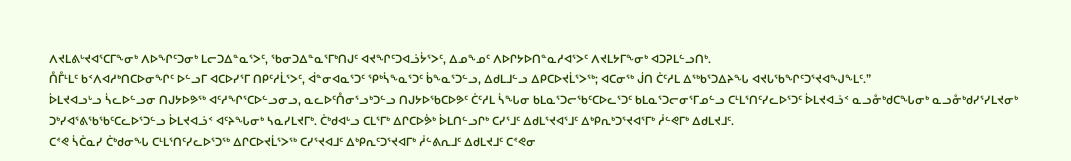ᐱᔪᒪᕕᒡᔪᐊᕐᑕᒥᖕᓂᒃ ᐱᐅᖏᑦᑐᓂᒃ ᒪᓕᑐᐃᓐᓇᕐᐳᑦ, ᖃᓂᑐᐃᓐᓇᕐᒥᒃᑎᒍᑦ ᐊᔪᖏᑦᑐᐊᓘᔮᕐᐳᑦ, ᐃᓄᖕᓄᑦ ᐱᐅᒋᔭᐅᑎᓐᓇᓱᐊᕐᐳᑦ ᐱᔪᒪᔭᒥᖕᓂᒃ ᐊᑐᕈᒪᓪᓗᑎᒃ.
ᑍᒤᒻᒪᑦ ᑲᑉᐱᐊᓱᒃᑎᑕᐅᓂᖏᑦ ᐅᓪᓗᒥ ᐊᑕᐅᓯᕐᒥ ᑎᑭᑦᓱᒫᕐᐳᑦ, ᐋᓐᓂᐊᓇᕐᑐᑦ ᕿᒃᓵᖕᓇᕐᑐᑦ ᑳᖕᓇᕐᑐᓪᓗ, ᐃᑯᒪᒧᓪᓗ ᐃᑭᑕᐅᔪᒫᕐᐳᖅ; ᐊᑕᓂᖅ ᒎᑎ ᑖᑦᓱᒪ ᐃᖅᑲᕐᑐᐃᔨᖓ ᐊᔪᒐᖃᖏᑦᑐᕐᔪᐊᖑᖕᒪᑦ.”
ᐆᒪᔪᐊᓗᒡᓗ ᓵᓚᐅᓪᓗᓂ ᑎᒍᔭᐅᕗᖅ ᐊᑦᓱᖏᕐᑕᐅᓪᓗᓂᓗ, ᓇᓚᐅᑦᑍᓂᕐᓗᒃᑐᓪᓗ ᑎᒍᔭᐅᖃᑕᐅᕗᑦ ᑖᑦᓱᒪ ᓵᖓᓂ ᑲᒪᓇᕐᑐᓕᖃᑦᑕᐅᓚᕐᑐᑦ ᑲᒪᓇᕐᑐᓕᓂᕐᒥᓄᓪᓗ ᑕᒻᒪᕐᑎᑦᓯᓚᐅᕐᑐᑦ ᐆᒪᔪᐊᓘᑉ ᓇᓗᓁᒃᑯᑕᖓᓂᒃ ᓇᓗᓁᒃᑯᓯᕐᓯᒪᔪᓂᒃ ᑐᒃᓯᐊᕐᕕᖃᖃᑦᑕᓚᐅᕐᑐᓪᓗ ᐆᒪᔪᐊᓘᑉ ᐊᑦᔨᖓᓂᒃ ᓴᓇᓯᒪᔪᒥᒃ. ᑖᒃᑯᐊᒡᓗ ᑕᒪᕐᒥᒃ ᐃᒋᑕᐅᕘᒃ ᐆᒪᑎᓪᓗᒋᒃ ᑕᓯᕐᒧᑦ ᐃᑯᒪᕐᔪᐊᕐᒧᑦ ᐃᒃᑭᕆᒃᑐᕐᔪᐊᕐᒥᒃ ᓲᓪᕙᒥᒃ ᐃᑯᒪᔪᒧᑦ.
ᑕᕝᕙ ᓵᑖᓇᓯ ᑖᒃᑯᓂᖓ ᑕᒻᒪᕐᑎᑦᓯᓚᐅᕐᑐᖅ ᐃᒋᑕᐅᔪᒫᕐᐳᖅ ᑕᓯᕐᔪᐊᒧᑦ ᐃᒃᑭᕆᑦᑐᕐᔪᐊᒥᒃ ᓲᓪᕕᕆᒧᑦ ᐃᑯᒪᔪᒧᑦ ᑕᕝᕙᓂ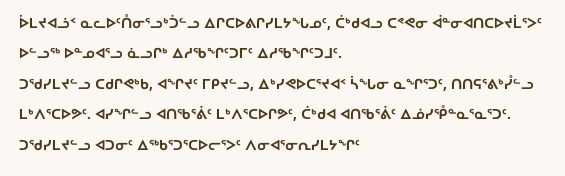ᐆᒪᔪᐊᓘᑉ ᓇᓚᐅᑦᑍᓂᕐᓗᒃᑑᓪᓗ ᐃᒋᑕᐅᕕᒋᓯᒪᔭᖓᓄᑦ, ᑖᒃᑯᐊᓗ ᑕᕝᕙᓂ ᐋᓐᓂᐊᑎᑕᐅᔪᒫᕐᐳᑦ ᐅᓪᓗᖅ ᐅᓐᓄᐊᕐᓗ ᓈᓗᒋᒃ ᐃᓱᖃᖏᑦᑐᒥᑦ ᐃᓱᖃᖏᑦᑐᒧᑦ.
ᑐᖁᓯᒪᔪᓪᓗ ᑕᑯᒋᕙᒃᑲ, ᐊᖏᔪᑦ ᒥᑭᔪᓪᓗ, ᐃᒃᓯᕙᐅᑕᕐᔪᐊᑉ ᓵᖓᓂ ᓇᖏᕐᑐᑦ, ᑎᑎᕋᕐᕕᒃᓮᓪᓗ ᒪᒃᐱᕐᑕᐅᕗᑦ. ᐊᓯᖏᓪᓗ ᐊᑎᖃᕐᕖᑦ ᒪᒃᐱᕐᑕᐅᒋᕗᑦ, ᑖᒃᑯᐊ ᐊᑎᖃᕐᕖᑦ ᐃᓅᓯᕾᓐᓇᕐᓇᕐᑐᑦ. ᑐᖁᓯᒪᔪᓪᓗ ᐊᑐᓂᑦ ᐃᖅᑲᕐᑐᕐᑕᐅᓕᕐᐳᑦ ᐱᓂᐊᕐᓂᕆᓯᒪᔭᖏᑦ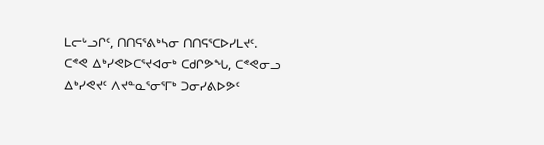ᒪᓕᒡᓗᒋᑦ, ᑎᑎᕋᕐᕕᒃᓴᓂ ᑎᑎᕋᕐᑕᐅᓯᒪᔪᑦ.
ᑕᕝᕙ ᐃᒃᓯᕙᐅᑕᕐᔪᐊᓂᒃ ᑕᑯᒋᕗᖓ, ᑕᕝᕙᓂᓗ ᐃᒃᓯᕙᔪᑦ ᐱᔪᓐᓇᕐᓂᕐᒥᒃ ᑐᓂᓯᕕᐅᕗᑦ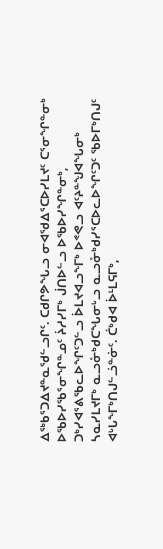ᐃᖅᑲᕐᑐᐃᔪᓐᓇᖁᓪᓗᒋᑦ. ᑕᑯᒋᕗᖓᓗ ᓂᐊᖁᐃᕐᑕᐅᓯᒪᔪᑦ ᑕᕐᓂᖏᓐᓂᒃ ᐅᖃᐅᓯᖃᕐᓂᖏᓐᓄᑦ ᔩᓱᓯᒥᒃ ᒎᑎᐅᓪᓗ ᐅᖃᐅᓯᖏᓐᓂᒃ, ᑐᒃᓯᐊᕐᕕᖃᓚᐅᖏᑦᑐᓪᓗ ᐆᒪᔪᐊᓗᖕᒥᒃ ᐅᕝᕙᓗ ᐊᑦᔨᓐᖑᐊᖓᓂᒃ ᓴᓇᓯᒪᔪᒥᒃ ᓇᓗᓁᒃᑯᑕᖓᓂᒡᓗ ᓇᓗᓁᒃᑯᓯᕐᑕᐅᓚᐅᖏᑦᑐᑦ ᖃᐅᒥᒃᑎᒍᑦ ᐊᒡᒐᖕᒥᒃᑎᒍᓪᓘᓐᓃᑦ. ᑖᒃᑯᐊ ᐆᒻᒪᕋᒥᒃ,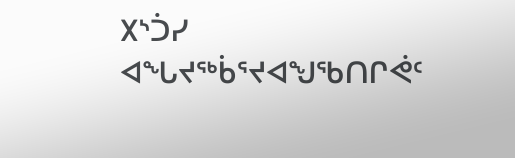᙭ᔅᑑᓯ ᐊᖓᔪᖅᑳᕐᔪᐊᖑᖃᑎᒋᕚᑦ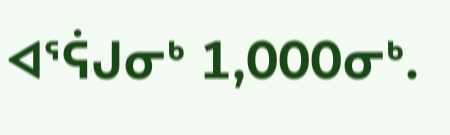ᐊᕐᕌᒍᓂᒃ 1,000ᓂᒃ.